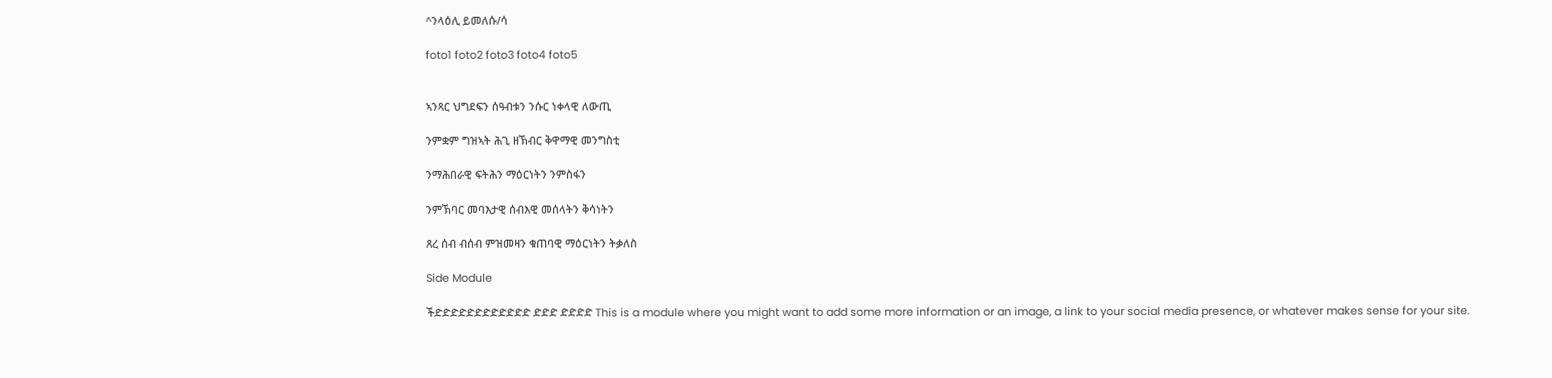^ንላዕሊ ይመለሱ/ሳ

foto1 foto2 foto3 foto4 foto5


ኣንጻር ህግደፍን ሰዓብቱን ንሱር ነቀላዊ ለውጢ

ንምቋም ግዝኣት ሕጊ ዘኽብር ቅዋማዊ መንግስቲ

ንማሕበራዊ ፍትሕን ማዕርነትን ንምስፋን

ንምኽባር መባእታዊ ሰብእዊ መሰላትን ቅሳነትን

ጸረ ሰብ ብሰብ ምዝመዛን ቁጠባዊ ማዕርነትን ትቃለስ

Side Module

ችድድድድድድድድድድድድ ድድድ ድድድድ This is a module where you might want to add some more information or an image, a link to your social media presence, or whatever makes sense for your site.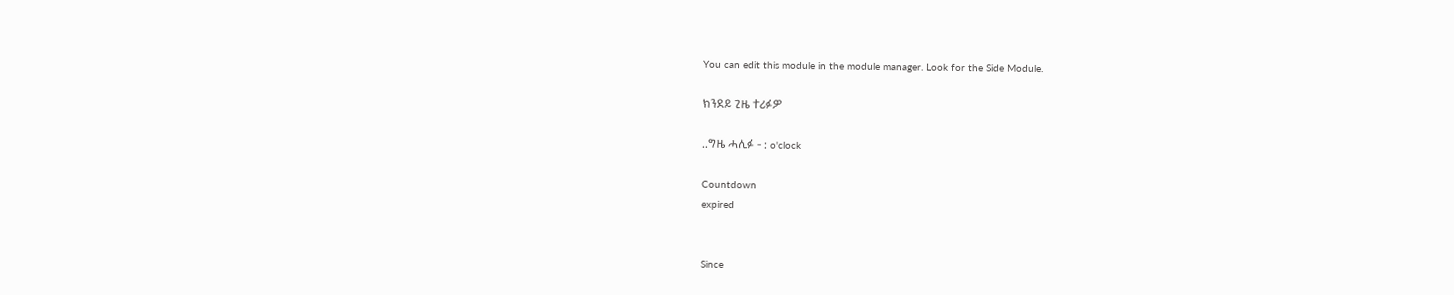You can edit this module in the module manager. Look for the Side Module.

ክንደይ ጊዜ ተሪፉዎ

..ግዜ ሓሊፉ - : o'clock

Countdown
expired


Since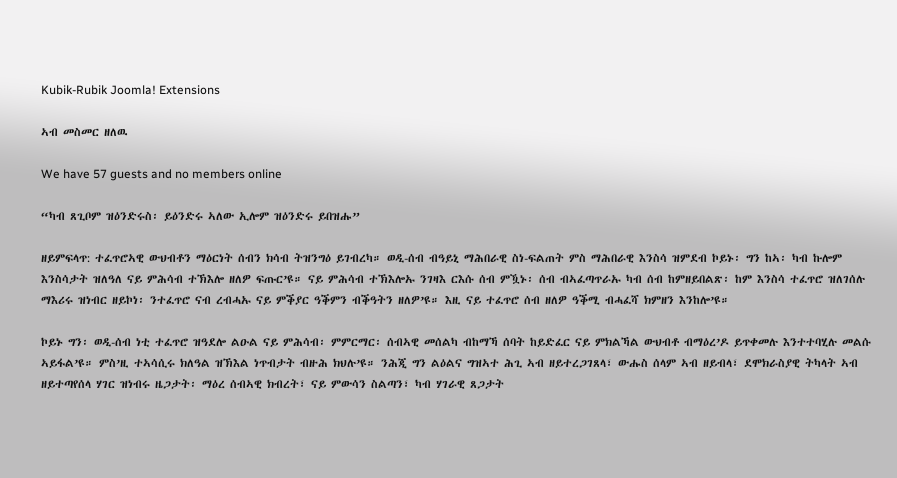Kubik-Rubik Joomla! Extensions

ኣብ መስመር ዘለዉ

We have 57 guests and no members online

“ካብ ጸጊቦም ዝዕንድሩስ፡ ይዕንድሩ ኣለው ኢሎም ዝዕንድሩ ይበዝሑ”

ዘይምፍላጥ: ተፈጥሮኣዊ ውህብቶን ማዕርነት ሰብን ክሳብ ትዝንግዕ ይገብረካ። ወዲ-ሰብ ብዓይኒ ማሕበራዊ ስነ-ፍልጠት ምስ ማሕበራዊ እንስሳ ዝምደብ ኮይኑ፡ ግን ከኣ፡ ካብ ኩሎም እንስሳታት ዝለዓለ ናይ ምሕሳብ ተኽእሎ ዘለዎ ፍጡር’ዩ። ናይ ምሕሳብ ተኽእሎኡ ንገዛእ ርእሱ ሰብ ምዃኑ፡ ሰብ ብኣፈጣጥራኡ ካብ ሰብ ከምዘይበልጽ፡ ከም እንስሳ ተፈጥሮ ዝለገሰሉ ማእሪሩ ዝነብር ዘይኮነ፡ ንተፈጥሮ ናብ ረብሓኡ ናይ ምቕያር ዓቕምን ብቕዓትን ዘለዎ’ዩ። እዚ ናይ ተፈጥሮ ሰብ ዘለዎ ዓቕሚ ብሓፈሻ ክምዘን እንከሎ’ዩ።

ኮይኑ ግን፡ ወዲ-ሰብ ነቲ ተፈጥሮ ዝዓደሎ ልዑል ናይ ምሕሳብ፡ ምምርማር፡ ሰብኣዊ መሰልካ ብከማኻ ሰባት ከይድፈር ናይ ምክልኻል ውህብቶ ብማዕረ’ዶ ይጥቀመሉ እንተተባሂሉ መልሱ ኣይፋል’ዩ። ምስ’ዚ ተኣሳሲሩ ክለዓል ዝኽእል ነጥብታት ብዙሕ ክህሉ’ዩ። ንሕጂ ግን ልዕልና ግዝኣተ ሕጊ ኣብ ዘይተረጋገጸላ፣ ውሑስ ሰላም ኣብ ዘይብላ፣ ደሞክራስያዊ ትካላት ኣብ ዘይተጣየሰላ ሃገር ዝነብሩ ዜጋታት፡ ማዕረ ሰብኣዊ ክብረት፣ ናይ ምውሳን ስልጣን፣ ካብ ሃገራዊ ጸጋታት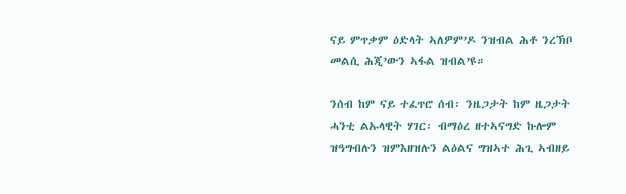ናይ ምጥቃም ዕድላት ኣለዎም’ዶ ንዝብል ሕቶ ንረኽቦ መልሲ ሕጂ’ውን ኣፋል ዝብል’ዩ።

ንሰብ ከም ናይ ተፈጥሮ ሰብ፡ ንዜጋታት ከም ዜጋታት ሓንቲ ልኡላዊት ሃገር፡ ብማዕረ ዘተኣናግድ ኩሎም ዝዓግብሉን ዝምእዘዝሉን ልዕልና ግዝኣተ ሕጊ ኣብዘይ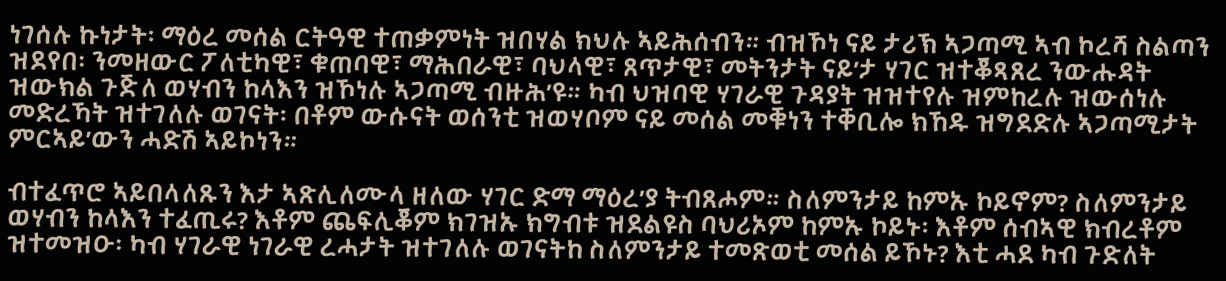ነገሰሉ ኩነታት፡ ማዕረ መሰል ርትዓዊ ተጠቃምነት ዝበሃል ክህሉ ኣይሕሰብን። ብዝኾነ ናይ ታሪኽ ኣጋጣሚ ኣብ ኮረሻ ስልጣን ዝደየበ፡ ንመዘውር ፖለቲካዊ፣ ቁጠባዊ፣ ማሕበራዊ፣ ባህላዊ፣ ጸጥታዊ፣ መትንታት ናይ’ታ ሃገር ዝተቖጻጸረ ንውሑዳት ዝውክል ጉጅለ ወሃብን ከላእን ዝኾነሉ ኣጋጣሚ ብዙሕ’ዩ። ካብ ህዝባዊ ሃገራዊ ጉዳያት ዝዝተየሉ ዝምከረሉ ዝውሰነሉ መድረኻት ዝተገለሉ ወገናት፡ በቶም ውሱናት ወሰንቲ ዝወሃቦም ናይ መሰል መቑነን ተቐቢሎ ክኸዱ ዝግደድሉ ኣጋጣሚታት ምርኣይ’ውን ሓድሽ ኣይኮነን።

ብተፈጥሮ ኣይበላለጹን እታ ኣጽሊለሙላ ዘለው ሃገር ድማ ማዕረ’ያ ትብጸሖም። ስለምንታይ ከምኡ ኮይኖም? ስለምንታይ ወሃብን ከላእን ተፈጢሩ? እቶም ጨፍሊቖም ክገዝኡ ክግብቱ ዝደልዩስ ባህሪኦም ከምኡ ኮይኑ፡ እቶም ሰብኣዊ ክብረቶም ዝተመዝዑ፡ ካብ ሃገራዊ ነገራዊ ረሓታት ዝተገለሉ ወገናትከ ስለምንታይ ተመጽወቲ መሰል ይኾኑ? እቲ ሓደ ካብ ጉድለት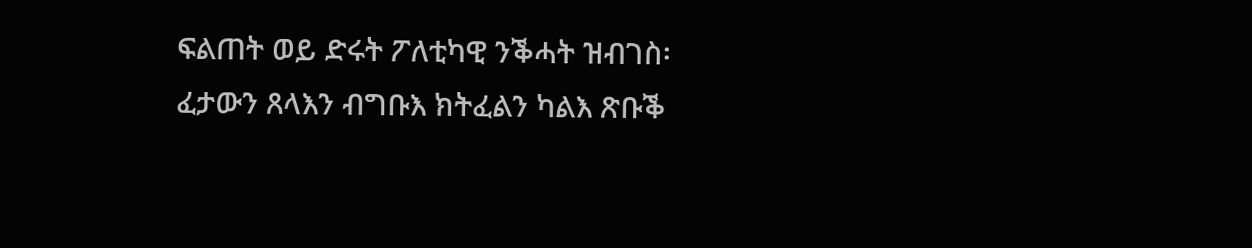ፍልጠት ወይ ድሩት ፖለቲካዊ ንቕሓት ዝብገስ፡ ፈታውን ጸላእን ብግቡእ ክትፈልን ካልእ ጽቡቕ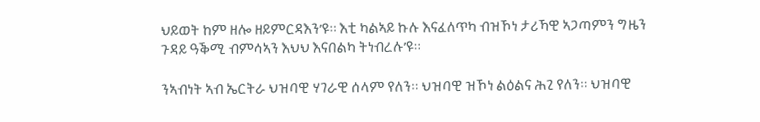ህይወት ከም ዘሎ ዘይምርዳእን’ዩ። እቲ ካልኣይ ኩሉ እናፈለጥካ ብዝኾነ ታሪኻዊ ኣጋጣምን ግዜን ጉዳይ ዓቕሚ ብምሳኣን እህህ እናበልካ ትነብረሉ’ዩ።

ንኣብነት ኣብ ኤርትራ ህዝባዊ ሃገራዊ ሰላም የለን። ህዝባዊ ዝኾነ ልዕልና ሕጊ የለን። ህዝባዊ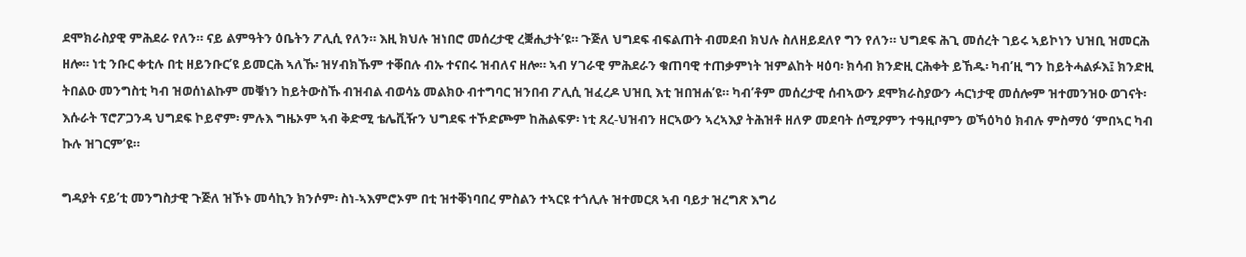ደሞክራስያዊ ምሕደራ የለን። ናይ ልምዓትን ዕቤትን ፖሊሲ የለን። እዚ ክህሉ ዝነበሮ መሰረታዊ ረቛሒታት’ዩ። ጉጅለ ህግደፍ ብፍልጠት ብመደብ ክህሉ ስለዘይደለየ ግን የለን። ህግደፍ ሕጊ መሰረት ገይሩ ኣይኮነን ህዝቢ ዝመርሕ ዘሎ። ነቲ ንቡር ቀቲሉ በቲ ዘይንቡር’ዩ ይመርሕ ኣለኹ፡ ዝሃብክኹም ተቐበሉ ብኡ ተናበሩ ዝብለና ዘሎ። ኣብ ሃገራዊ ምሕደራን ቁጠባዊ ተጠቃምነት ዝምልከት ዛዕባ፡ ክሳብ ክንድዚ ርሕቀት ይኸዱ፡ ካብ’ዚ ግን ከይትሓልፉእ፤ ክንድዚ ትበልዑ መንግስቲ ካብ ዝወሰነልኩም መቑነን ከይትውስኹ ብዝብል ብወሳኔ መልክዑ ብተግባር ዝንበብ ፖሊሲ ዝፈረዶ ህዝቢ እቲ ዝበዝሐ’ዩ። ካብ’ቶም መሰረታዊ ሰብኣውን ደሞክራስያውን ሓርነታዊ መሰሎም ዝተመንዝዑ ወገናት፡ እሱራት ፕሮፖጋንዳ ህግደፍ ኮይኖም፡ ምሉእ ግዜኦም ኣብ ቅድሚ ቴሌቪዥን ህግደፍ ተኾድጮም ከሕልፍዎ፡ ነቲ ጸረ-ህዝብን ዘርኣውን ኣረኣእያ ትሕዝቶ ዘለዎ መደባት ሰሚዖምን ተዓዚቦምን ወኻዕካዕ ክብሉ ምስማዕ ‘ምበኣር ካብ ኩሉ ዝገርም’ዩ።

ግዳያት ናይ’ቲ መንግስታዊ ጉጅለ ዝኾኑ መሳኪን ክንሶም፡ ስነ-ኣእምሮኦም በቲ ዝተቐነባበረ ምስልን ተኣርዩ ተጎሊሉ ዝተመርጸ ኣብ ባይታ ዝረግጽ እግሪ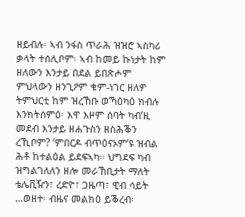ዘይብሉ፡ ኣብ ንፋስ ጥራሕ ዝዝሮ ኣስካሪ ቃላት ተሰሊቦም፡ ኣብ ከመይ ኩነታት ከም ዘለውን እንታይ በደል ይበጽሖም ምህላውን ዘንጊዖም ቁም-ነገር ዘለዎ ትምህርቲ ከም ዝረኸቡ ወኻዕካዕ ክብሉ እንክትሰምዕ፡ እዋ እዞም ሰባት ካብ’ዚ መደብ እንታይ ዘሐጉስን ዘስሕቕን ረኺቦም? ‘ምበርዶ ብጥዕናኦም’ዩ ዝብል ሕቶ ከተልዕል ይደፍኣካ። ህግደፍ ካብ ዝግልገለለን ዘሎ መራኸቢታት ማለት ቴሌቪዥን፣ ረድዮ፣ ጋዜጣ፣ ዊብ ሳይት …ወዘተ፡ ብዜና መልክዕ ይቕረብ፡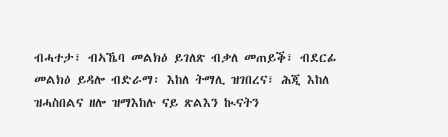ብሓተታ፣ ብኣኼባ መልክዕ ይገለጽ ብቃለ መጠይቕ፣ ብደርፊ መልክዕ ይዳሎ ብድራማ፡ እከለ ትማሊ ዝገበረና፣ ሕጂ እከለ ዝሓስበልና ዘሎ ዝማእከሉ ናይ ጽልእን ኲናትን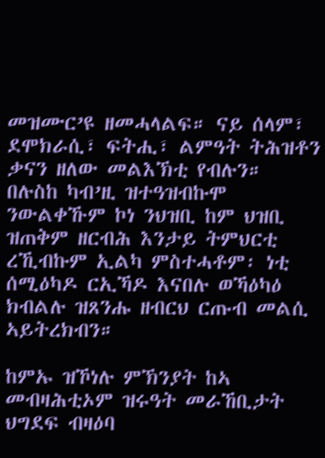መዝሙር’ዩ ዘመሓላልፍ። ናይ ሰላም፣ ደሞክራሲ፣ ፍትሒ፣ ልምዓት ትሕዝቶን ቃናን ዘለው መልእኽቲ የብሉን። በሉስከ ካብ’ዚ ዝተዓዝብኩሞ ንውልቀኹም ኮነ ንህዝቢ ከም ህዝቢ ዝጠቅም ዘርብሕ እንታይ ትምህርቲ ረኺብኩም ኢልካ ምስተሓቶም፡ ነቲ ሰሚዕካዶ ርኢኻዶ እናበሉ ወኻዕካዕ ክብልሉ ዝጸንሑ ዘብርህ ርጡብ መልሲ ኣይትረክብን።

ከምኡ ዝኾነሉ ምኽንያት ከኣ መብዛሕቲኦም ዝሩዓት መራኸቢታት ህግደፍ ብዛዕባ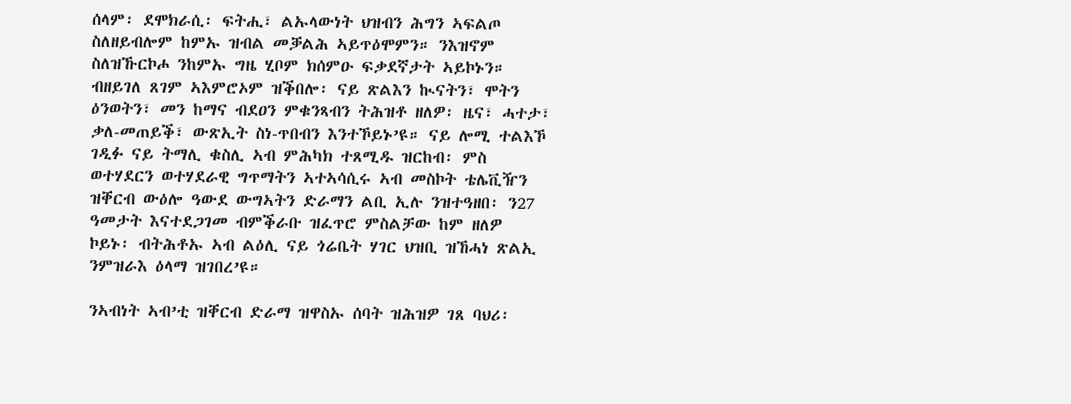ሰላም፡ ደሞክራሲ፡ ፍትሒ፣ ልኡላውነት ህዝብን ሕግን ኣፍልጦ ስለዘይብሎም ከምኡ ዝብል መቓልሕ ኣይጥዕሞምን። ንእዝኖም ስለዝኹርኮሖ ንከምኡ ግዜ ሂቦም ክሰምዑ ፍቃደኛታት ኣይኮኑን። ብዘይገለ ጸገም ኣእምሮኦም ዝቕበሎ፡ ናይ ጽልእን ኲናትን፣ ሞትን ዕንወትን፣ መን ከማና ብደዐን ምቁንጻብን ትሕዝቶ ዘለዎ፡ ዜና፣ ሓተታ፣ ቃለ-መጠይቕ፣ ውጽኢት ስነ-ጥበብን እንተኾይኑ’ዩ። ናይ ሎሚ ተልእኾ ገዲፉ ናይ ትማሊ ቁስሊ ኣብ ምሕካክ ተጸሚዱ ዝርከብ፡ ምስ ወተሃደርን ወተሃደራዊ ግጥማትን ኣተኣሳሲሩ ኣብ መስኮት ቴሌቪዥን ዝቐርብ ውዕሎ ዓውደ ውግኣትን ድራማን ልቢ ኢሉ ንዝተዓዘበ፡ ን27 ዓመታት እናተደጋገመ ብምቕራቡ ዝፈጥሮ ምስልቻው ከም ዘለዎ ኮይኑ፡ ብትሕቶኡ ኣብ ልዕሊ ናይ ጎሬቤት ሃገር ህዝቢ ዝኸሓነ ጽልኢ ንምዝራእ ዕላማ ዝገበረ’ዩ።

ንኣብነት ኣብ’ቲ ዝቐርብ ድራማ ዝዋስኡ ሰባት ዝሕዝዎ ገጸ ባህሪ፡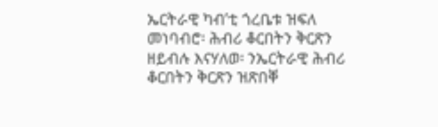ኤርትራዊ ካብ’ቲ ጎረቤቱ ዝፍለ መነባብሮ፡ ሕብሪ ቆርበትን ቅርጽን ዘይብሉ እናሃለወ፡ ንኤርትራዊ ሕብሪ ቆርበትን ቅርጽን ዝጽበቐ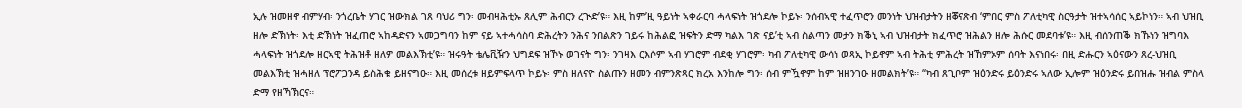ኢሉ ዝመዘኖ ብምሃብ፡ ንጎረቤት ሃገር ዝውክል ገጸ ባህሪ ግን፡ መብዛሕቲኡ ጸሊም ሕብርን ረጒድ’ዩ። እዚ ከም’ዚ ዓይነት ኣቀራርባ ሓላፍነት ዝጎደሎ ኮይኑ፡ ንሰብኣዊ ተፈጥሮን መንነት ህዝብታትን ዘቖናጽብ ‘ምበር ምስ ፖለቲካዊ ስርዓታት ዝተኣሳሰር ኣይኮነን። ኣብ ህዝቢ ዘሎ ድኽነት፡ እቲ ድኽነት ዝፈጠሮ ኣከዳድናን ኣመጋግባን ከም ናይ ኣተሓሳስባ ድሕረትን ንሕና ንበልጽን ገይሩ ከሕልፎ ዝፍትን ድማ ካልእ ገጽ ናይ’ቲ ኣብ ስልጣን መታን ክቕኒ ኣብ ህዝብታት ክፈጥሮ ዝሕልን ዘሎ ሕሱር መደባቱ’ዩ። እዚ ብሰንጠቕ ክኹነን ዝግባእ ሓላፍነት ዝጎደሎ ዘርኣዊ ትሕዝቶ ዘለዎ መልእኽቲ’ዩ። ዝሩዓት ቴሌቪዥን ህግደፍ ዝኾኑ ወገናት ግን፡ ንገዛእ ርእሶም ኣብ ሃገሮም ብደቂ ሃገሮም፡ ካብ ፖለቲካዊ ውሳነ ወጻኢ ኮይኖም ኣብ ትሕቲ ምሕረት ዝኸምኦም ሰባት እናነበሩ፡ በዚ ድሑርን ኣዕናውን ጸረ-ህዝቢ መልእኽቲ ዝሓዘለ ፕሮፖጋንዳ ይስሕቁ ይዘናግዑ። እዚ መሰረቱ ዘይምፍላጥ ኮይኑ፡ ምስ ዘለናዮ ስልጡን ዘመን ብምንጽጻር ክረአ እንከሎ ግን፡ ሰብ ምዃኖም ከም ዝዘንገዑ ዘመልክት’ዩ። “ካብ ጸጊቦም ዝዕንድሩ ይዕንድሩ ኣለው ኢሎም ዝዕንድሩ ይበዝሑ ዝብል ምስላ ድማ የዘኻኽርና።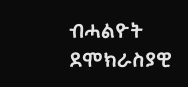ብሓልዮት ደሞክራስያዊ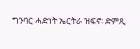ግንባር ሓድነት ኤርትራ ዝፍኖ፡ ድምጺ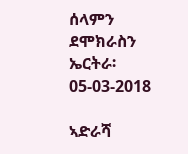ሰላምን ደሞክራስን ኤርትራ፡ 05-03-2018

ኣድራሻ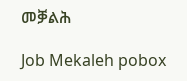መቓልሕ

Job Mekaleh pobox